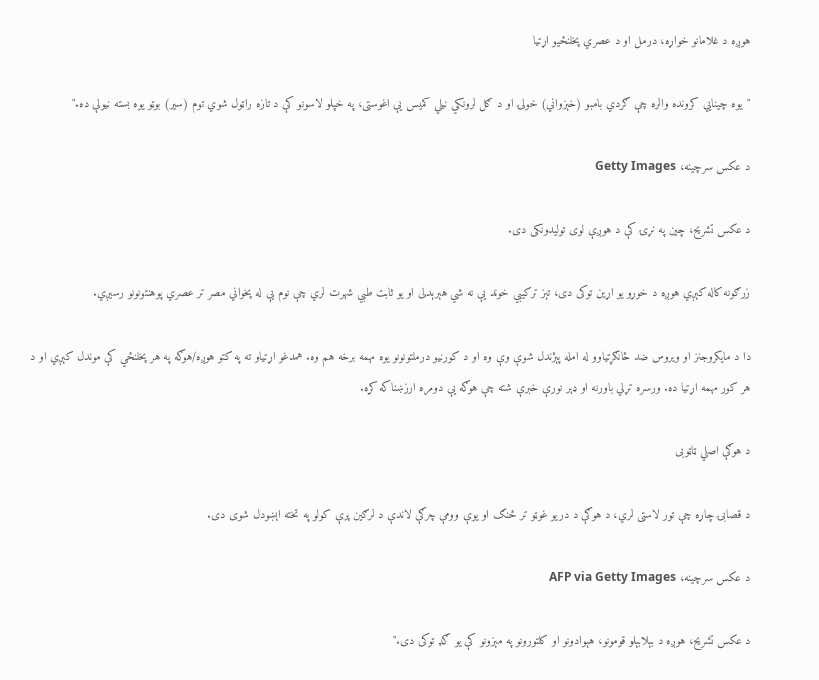هوږه د غلامانو خواړه، درمل او د عصري پخلنځیو اړتیا

"یوه چینایي کرونده والره چې ګردي بامبو (خېزواني) خولۍ او د ګل لرونکي نیلي کمیس یې اغوستی، په خپلو لاسونو کې د تازه راټول شوي توم (سیر) بوټو یوه بسته نیولې ده."

د عکس سرچینه، Getty Images

د عکس تشریح، چین په نړۍ کې د هوږې لوی تولیدونکی دی.

زرګونه کاله کېږي هوږه د خوړو یو اړین توکی دی، تېز ترکیبي خوند یې نه شي هېرېدلی او یو ثابت طبي شهرت لري چې نوم یې له پخواني مصر تر عصري پوهنتونونو رسیږي.

دا د مایکروجنز او ویروس ضد ځانګړتیاوو له امله پېژندل شوې وې وه او د کورنیو درملتونونو یوه مهمه برخه هم وه. همدغو اړتیاو ته په کتو هوږه/هوګه په هر پخلنځي کې موندل کېږي او د هر کور مهمه اړتیا ده. ورسره تړلي باورنه او ډېر نورې خبرې شته چې هوګه یې دومره ارزښناکه کړه.

د هوګې اصلي ټاټوبی

د قصابۍ چاړه چې تور لاستی لري، د هوګې د دریو غوټو تر څنګ او یوې وومې چرګې لاندې د لرګین پرې کولو په تخته اېښودل شوی دی.

د عکس سرچینه، AFP via Getty Images

د عکس تشریح، هوږه د بېلابېلو قومونو، هېوادونو او کلتورونو په مېزونو کې یو ګډ توکی دی."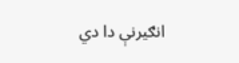انګیرنې دا دي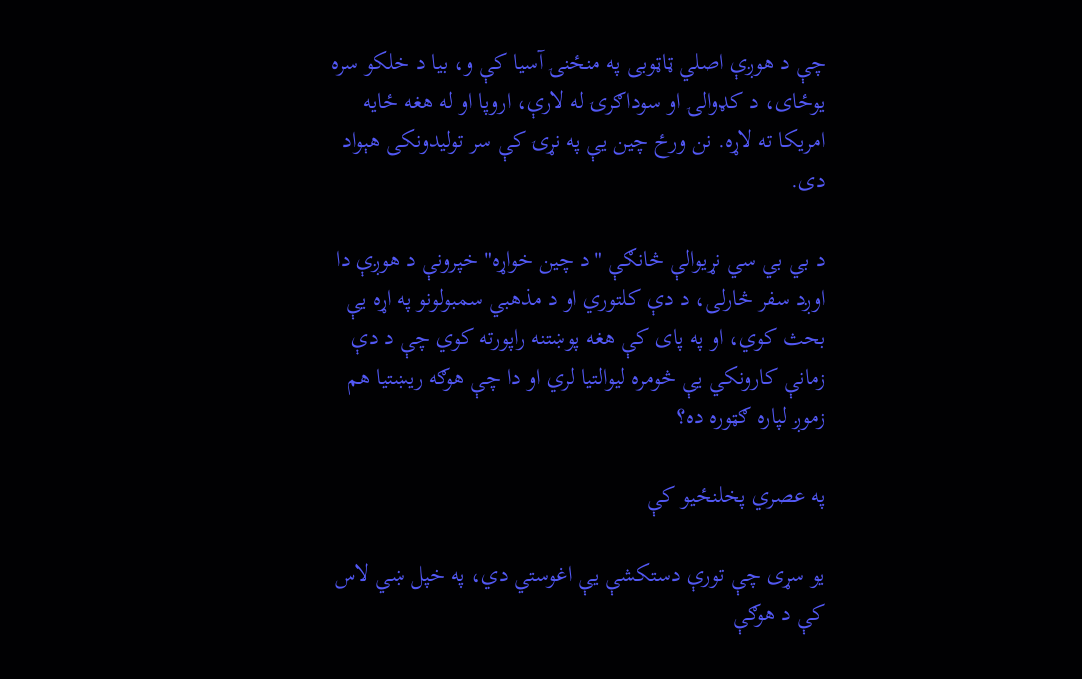چې د هوږې اصلي ټاټوبی په منځنۍ آسیا کې و، بیا د خلکو سره یوځای، د کډوالۍ او سوداګرۍ له لارې، اروپا او له هغه ځایه امریکا ته لاړه. نن ورځ چین یې په نړۍ کې سر تولیدونکی هېواد دی.

د بي بي سي نړیوالې څانګې "د چین خواړه" خپرونې د هوږې دا اوږد سفر څارلی، د دې کلتوري او د مذهبي سمبولونو په اړه یې بحث کوي، او په پای کې هغه پوښتنه راپورته کوي چې د دې زمانې کارونکي یې څومره لیوالتیا لري او دا چې هوګه ریښتیا هم زموږ لپاره ګټوره ده؟

په عصري پخلنځيو کې

یو سړی چې تورې دستکشې یې اغوستي دي، په خپل ښي لاس کې د هوګې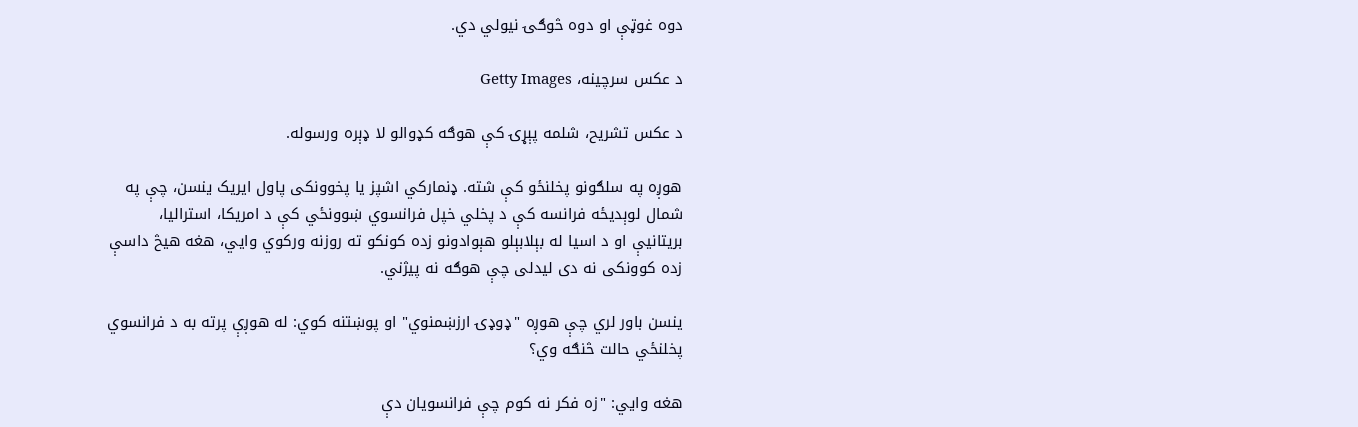دوه غوټې او دوه څوګۍ نیولي دي.

د عکس سرچینه، Getty Images

د عکس تشریح، شلمه پېړۍ کې هوګه کډوالو لا ډېره ورسوله.

هوږه په سلګونو پخلنځو کې شته. ډنمارکي اشپز یا پخوونکی پاول ایریک ینسن، چې په شمال لوېدیځه فرانسه کې د پخلي خپل فرانسوي ښوونځي کې د امریکا، استرالیا، بریتانیې او د اسیا له بېلابېلو هېوادونو زده کونکو ته روزنه ورکوي وايي، هغه هیڅ داسې زده کوونکی نه دی لیدلی چې هوګه نه پیژني.

ینسن باور لري چې هوږه "ډوډۍ ارزښمنوي" او پوښتنه کوي: له هوږې پرته به د فرانسوي پخلنځي حالت څنګه وي؟

هغه وایي: "زه فکر نه کوم چې فرانسویان دې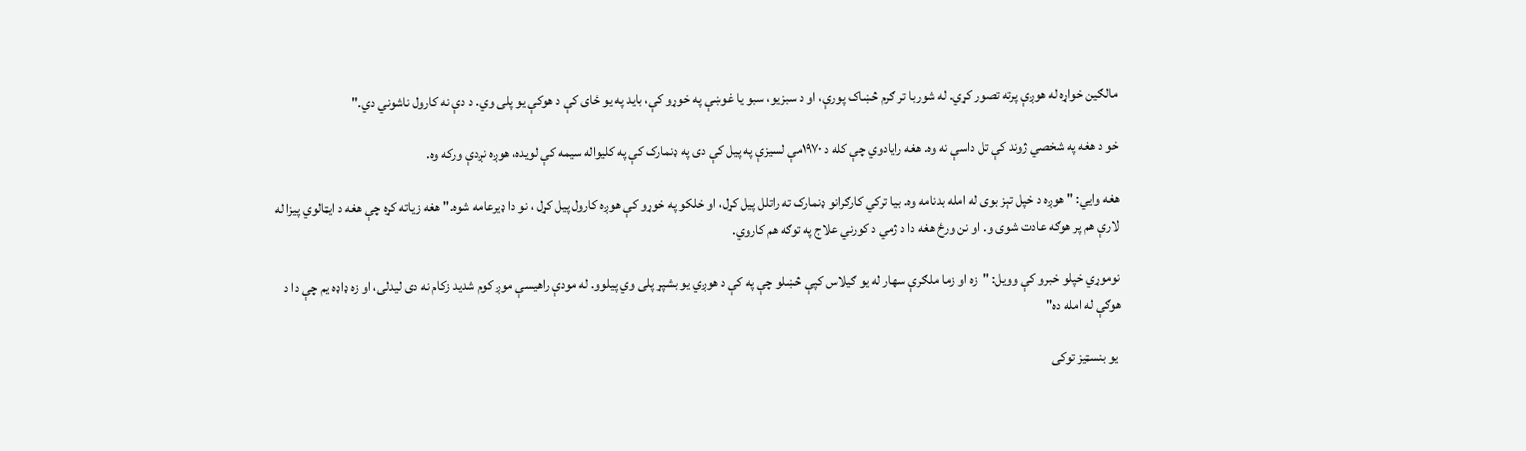مالګین خواړه له هوږې پرته تصور کړي. له شوربا تر ګرم څښاک پورې، او د سبزیو، سبو یا غوښې په خوړو کې، باید په یو ځای کې د هوکې یو پلی وي. د دې نه کارول ناشوني دي."

خو د هغه په شخصي ژوند کې تل داسې نه وه. هغه رایادوي چې کله د ۱۹۷۰مې لسیزې په پیل کې دی په ډنمارک کې په کلیواله سیمه کې لویده، هوږه نږدې ورکه وه.

هغه وایي: " هوږه د خپل تېز بوی له امله بدنامه وه. بیا ترکي کارګرانو ډنمارک ته راتلل پیل کړل، او خلکو په خوړو کې هوږه کارول پیل کړل ، نو دا ډیرعامه شوه." هغه زیاته کړه چې هغه د ایټالوي پیزا له لارې هم پر هوګه عادت شوی و. او نن ورځ هغه دا د ژمي د کورني علاج په توګه هم کاروي.

نوموړي خپلو خبرو کې وویل: "زه او زما ملګرې سهار له یو ګیلاس کپې څښلو چې په کې د هوږي یو بشپړ پلی وي پیلوو. له مودې راهیسې موږ کوم شدید زکام نه دی لیدلی، او زه ډاډه یم چې دا د هوګې له امله ده"

 یو بنسټیز توکی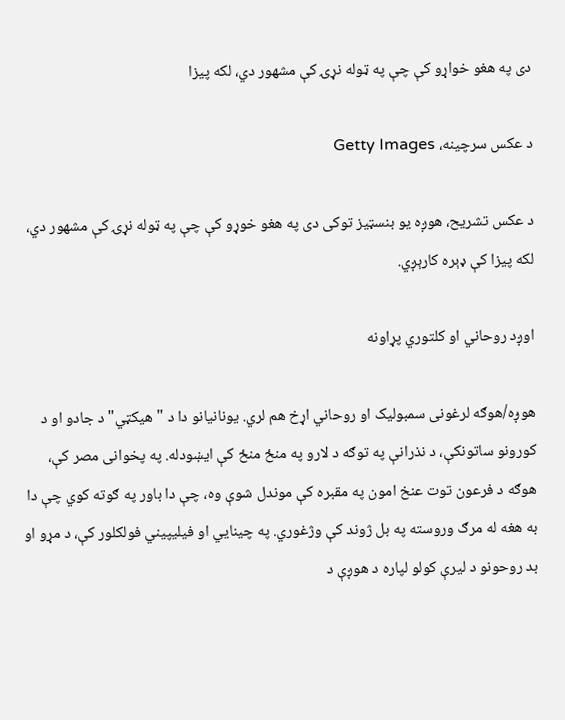دی په هغو خواړو کې چې په ټوله نړۍ کې مشهور دي، لکه پیزا

د عکس سرچینه، Getty Images

د عکس تشریح، هوږه یو بنسټیز توکی دی په هغو خوړو کې چې په ټوله نړۍ کې مشهور دي، لکه پیزا کې ډېره کارېږي.

اوږد روحاني او کلتوري پړاونه

هوږه/هوګه لرغونی سمبوليک او روحاني اړخ هم لري. یونانیانو دا د "هیکټي" د جادو او د کورونو ساتونکې، د نذرانې په توګه د لارو په منځ منځ کې ایښودله. په پخوانی مصر کې، هوګه د فرعون توت عنخ امون په مقبره کې موندل شوې وه، چې دا باور په ګوته کوي چې دا به هغه له مرګ وروسته په بل ژوند کې وژغوري. په چینایي او فیلیپیني فولکلور کې، د مړو او بد روحونو د لیرې کولو لپاره د هوږې د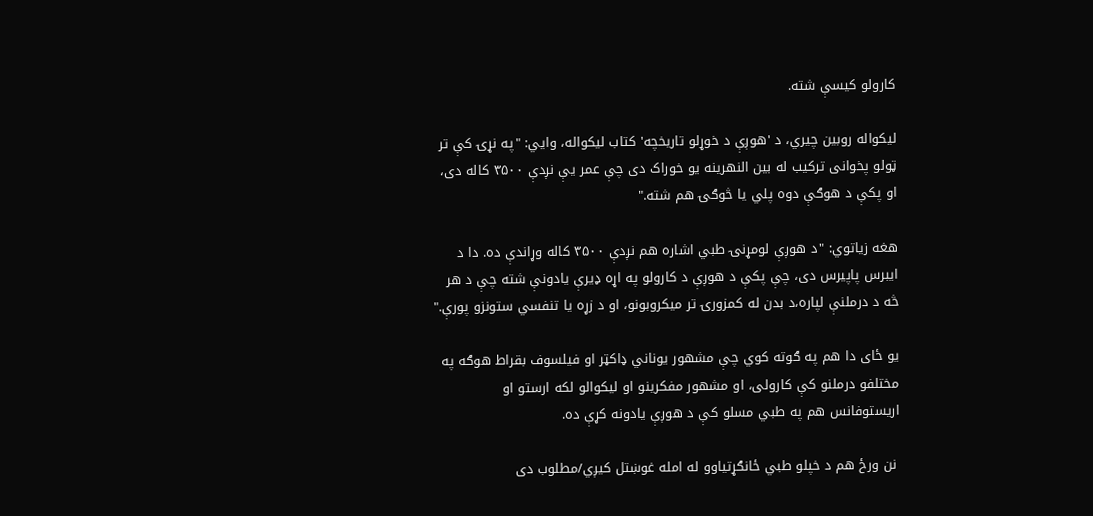کارولو کیسې شته.

لیکواله روبین چیري، د 'هوږې د خوړلو تاریخچه' کتاب لیکواله، وايي: "په نړۍ کې تر ټولو پخوانی ترکیب له بین النهرینه یو خوراک دی چې عمر یې نږدې ۳۵۰۰ کاله دی، او پکې د هوګې دوه پلي یا څوګۍ هم شته."

هغه زیاتوي: "د هوږې لومړنۍ طبي اشاره هم نږدې ۳۵۰۰ کاله وړاندې ده. دا د ایبرس پاپیرس دی، چې پکې د هوږې د کارولو په اړه ډیرې یادونې شته چې د هر څه د درملنې لپاره،د بدن له کمزورۍ تر میکروبونو، او د زړه یا تنفسي ستونزو پورې."

یو ځای دا هم په ګوته کوي چې مشهور یوناني ډاکټر او فیلسوف بقراط هوګه په مختلفو درملنو کې کارولی، او مشهور مفکرینو او لیکوالو لکه ارستو او اریستوفانس هم په طبي مسلو کې د هوږې یادونه کړې ده.

 نن ورځ هم د خپلو طبي ځانګړتیاوو له امله غوښتل کیږي/مطلوب دی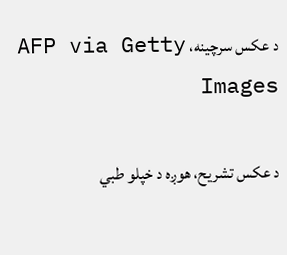د عکس سرچینه، AFP via Getty Images

د عکس تشریح، هوږه د خپلو طبي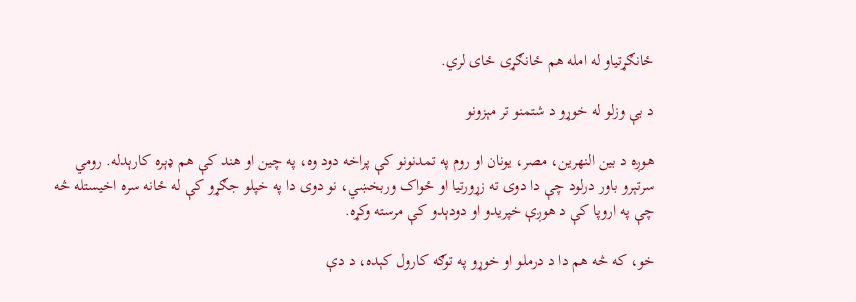ځانګړتیاو له امله هم ځانګړی ځای لري.

د بې وزلو له خوړو د شتمنو تر مېزونو

هوږه د بین النهرین، مصر، یونان او روم په تمدنونو کې پراخه دود وه، په چین او هند کې هم ډېره کارېدله. رومي سرتېرو باور درلود چې دا دوی ته زړورتیا او ځواک وربخښي، نو دوی دا په خپلو جګړو کې له ځانه سره اخیستله څه چې په اروپا کې د هوږې خپریدو او دودېدو کې مرسته وکړه.

خو، که څه هم دا د درملو او خوړو په توګه کارول کېده، د دې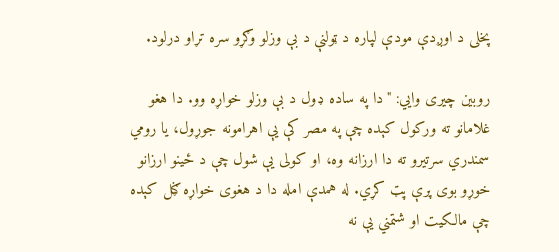پخلی د اوږدې مودې لپاره د ټولنې د بې وزلو وګړو سره تړاو درلود.

روبین چیری وايي: "دا په ساده ډول د بې وزلو خواړه وو. دا هغو غلامانو ته ورکول کېده چې په مصر کې یې اهرامونه جوړول، یا رومي سمندري سرتیرو ته دا ارزانه وه، او کولی یې شول چې د ځینو ارزانو خوړو بوی پرې پټ کړي. له همدې امله دا د هغوی خواړه ګڼل کېده چې مالکیت او شتمني یې نه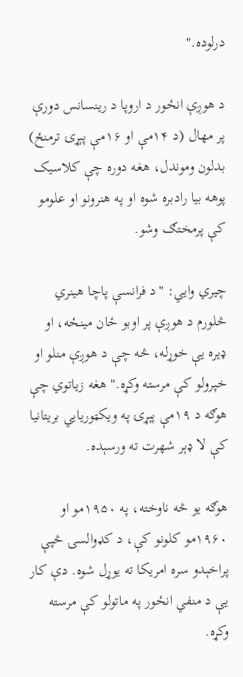درلوده."

د هوږې انځور د اروپا د رینسانس دورې پر مهال (د ۱۴مې او ۱۶مې پېړۍ ترمنځ) بدلون وموندل، هغه دوره چې کلاسیک پوهه بیا رادبره شوه او په هنرونو او علومو کې پرمختګ وشو.

چیري وايي: "د فرانسې پاچا هینري څلورم د هوږې پر اوبو ځان مینځه، او ډیره یې خوړله، څه چې د هوږې منلو او خپرولو کې مرسته وکړه." هغه زیاتوي چې هوګه د ۱۹مې پېړۍ په ویکټوریایي بریتانیا کې لا ډېر شهرت ته ورسېده.

هوګه یو څه ناوخته، په ۱۹۵۰مو او ۱۹۶۰مو کلونو کې، د کډوالسۍ څپې پراخېدو سره امریکا ته یوړل شوه. دې کار یې د منفي انځور په ماتولو کې مرسته وکړه.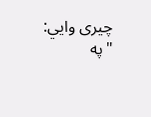چیری وايي: "په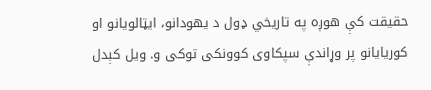حقیقت کې هوږه په تاریخي ډول د یهودانو، ایټالویانو او کوریایانو پر وړاندې سپکاوی کوونکی توکی و. ویل کېدل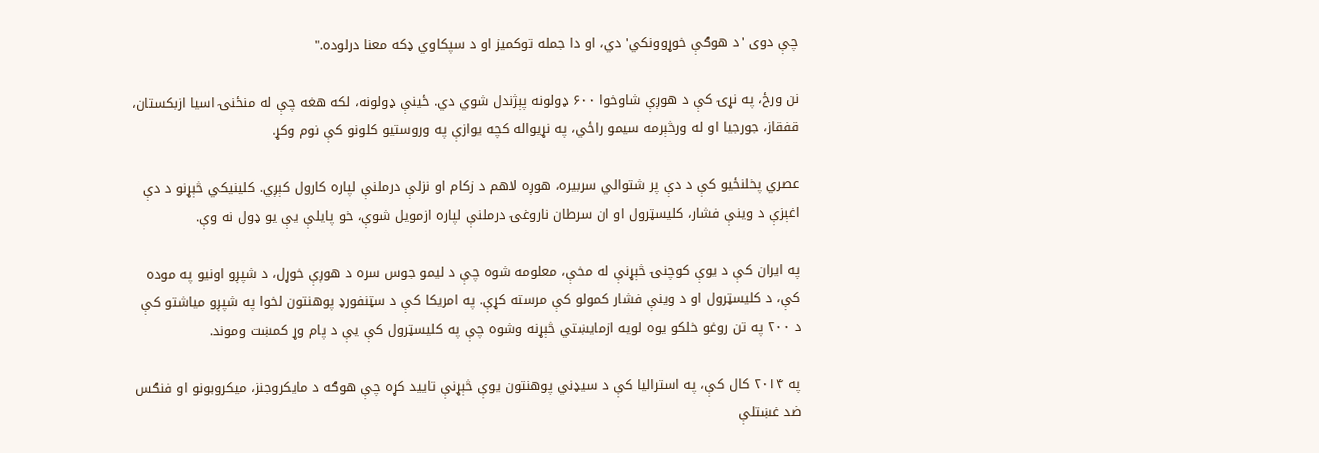چې دوی 'د هوګې خوړوونکي' دي، او دا جمله توکمیز او د سپکاوي ډکه معنا درلوده."

نن ورځ، په نړۍ کې د هوږې شاوخوا ۶۰۰ ډولونه پېژندل شوي دي. ځینې ډولونه، لکه هغه چې له منځنۍ اسیا ازبکستان، قفقاز، جورجیا او له ورڅېرمه سیمو راځي، په نړیواله کچه یوازې په وروستیو کلونو کې نوم وکړ.

عصري پخلنځیو کې د دې پر شتوالي سربیره، هوږه لاهم د زکام او نزلې درملنې لپاره کارول کېږي. کلینیکي څېړنو د دې اغېزې د وینې فشار، کلیسټرول او ان سرطان ناروغۍ درملنې لپاره ازمویل شوې، خو پایلې یې یو ډول نه وې.

په ایران کې د یوې کوچنۍ څېړنې له مخې، معلومه شوه چې د لیمو جوس سره د هوږې خوړل، د شپږو اونیو په موده کې، د کلیسټرول او د وینې فشار کمولو کې مرسته کړې. په امریکا کې د سټنفورډ پوهنتون لخوا په شپږو میاشتو کې د ۲۰۰ په تن روغو خلکو یوه لویه ازمایښتي څېړنه وشوه چې په کلیسټرول کې یې د پام وړ کمښت وموند.

په ۲۰۱۴ کال کې، په استرالیا کې د سیډني پوهنتون یوې څېړنې تایید کړه چې هوګه د مایکروجنز، میکروبونو او فنګس ضد غښتلې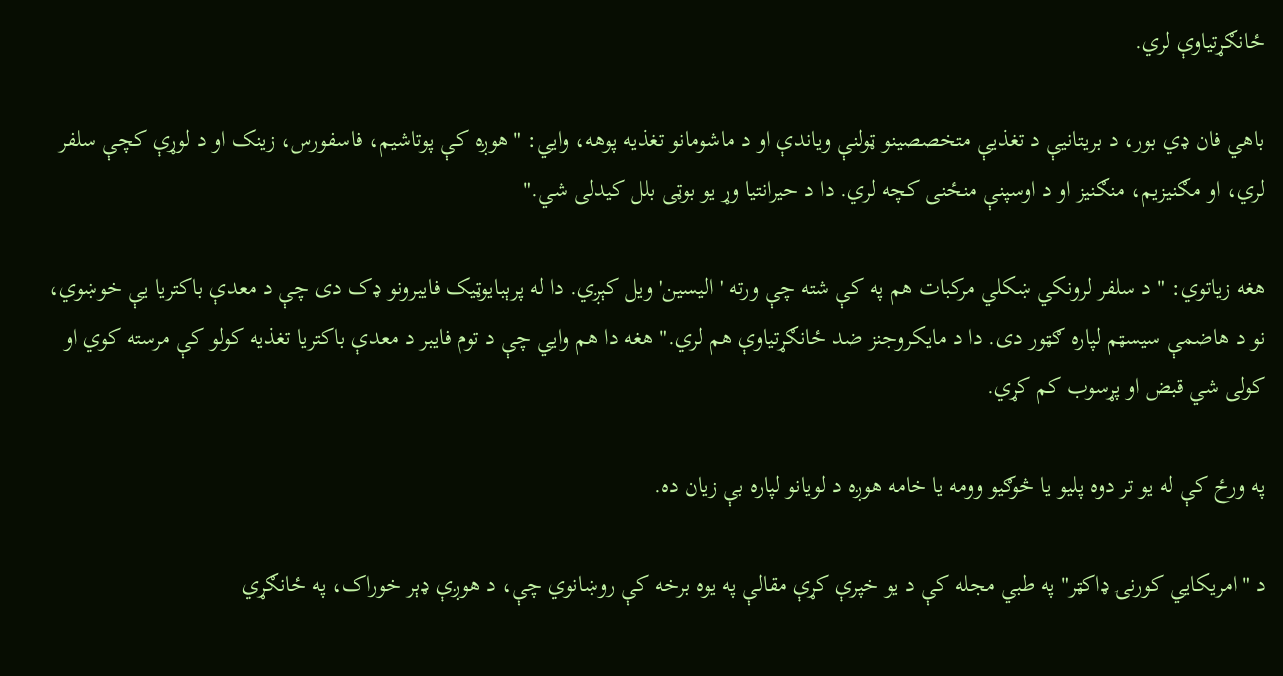ځانګړتیاوې لري.

باهي فان ډي بور، د بریتانیې د تغذیې متخصصینو ټولنې ویاندې او د ماشومانو تغذیه پوهه، وايي: "هوږه کې پوتاشیم، فاسفورس، زینک او د لوړې کچې سلفر لري، او مګنیزیم، منګنیز او د اوسپنې منځنی کچه لري. دا د حیرانتیا وړ یو بوټی بلل کیدلی شي."

هغه زیاتوي: " د سلفر لرونکي ښکلي مرکبات هم په کې شته چې ورته 'الیسین' ویل کېږي. دا له پرېبایوټیک فایبرونو ډک دی چې د معدې باکتریا یې خوښوي، نو د هاضمې سیسټم لپاره ګټور دی. دا د مایکروجنز ضد ځانګړتیاوې هم لري." هغه دا هم وايي چې د توم فایبر د معدې باکتریا تغذیه کولو کې مرسته کوي او کولی شي قبض او پړسوب کم کړي.

په ورځ کې له یو تر دوه پلیو یا څوګیو وومه یا خامه هوږه د لویانو لپاره بې زیان ده.

د "امریکایي کورنۍ ډاکټر" په طبي مجله کې د یو خپرې کړې مقالې په یوه برخه کې روښانوي چې، د هوږې ډېر خوراک، په ځانګړي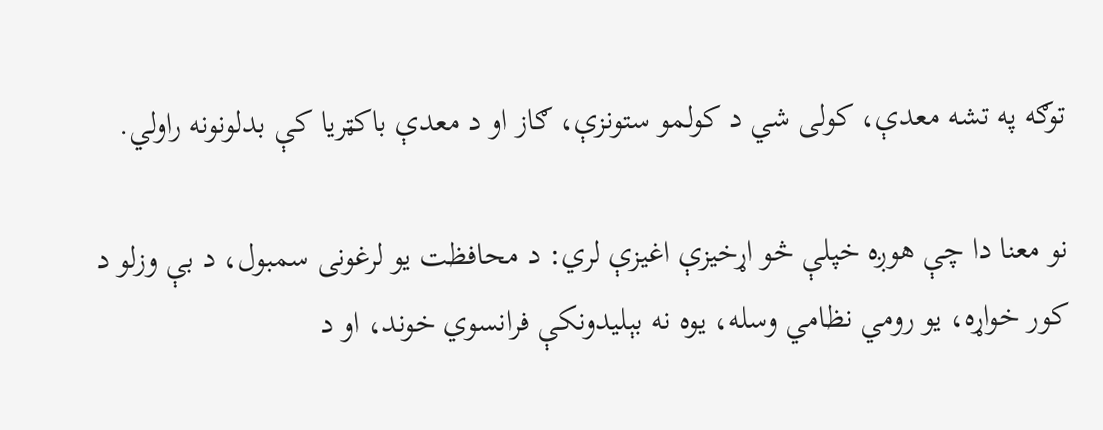توګه په تشه معدې، کولی شي د کولمو ستونزې، ګاز او د معدې باکټریا کې بدلونونه راولي.

نو معنا دا چې هوږه خپلې څو اړخیزې اغیزې لري: د محافظت یو لرغونی سمبول، د بې وزلو د کور خواړه، یو رومي نظامي وسله، یوه نه بېلیدونکې فرانسوي خوند، او د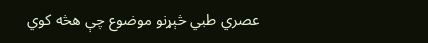عصري طبي څېړنو موضوع چې هڅه کوي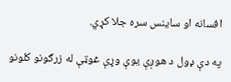افسانه او ساینس سره جلا کړي.

په دې ډول د هوږې یوې وړې غوټې له زرګونو کلونو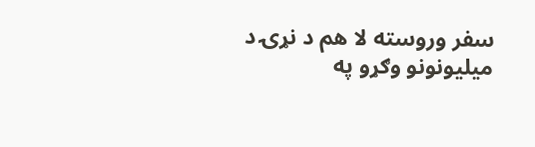سفر وروسته لا هم د نړۍ د میلیونونو وګړو په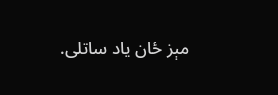مېز ځان یاد ساتلی.